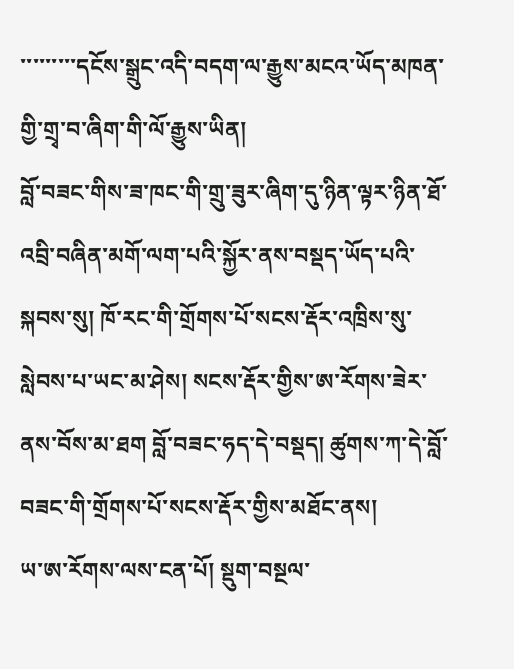་་་་་་་་་དངོས་སྒྲུང་འདི་བདག་ལ་རྒྱུས་མངའ་ཡོད་མཁན་གྱི་གྲྭ་བ་ཞིག་གི་ལོ་རྒྱུས་ཡིན།
བློ་བཟང་གིས་ཟ་ཁང་གི་གྲུ་ཟུར་ཞིག་དུ་ཉིན་ལྟར་ཉིན་ཐོ་འབྲི་བཞིན་མགོ་ལག་པའི་སྐྱོར་ནས་བསྡད་ཡོད་པའི་སྐབས་སུ། ཁོ་རང་གི་གྲོགས་པོ་སངས་རྡོར་འཁྲིས་སུ་སླེབས་པ་ཡང་མ་ཤེས། སངས་རྡོར་གྱིས་ཨ་རོགས་ཟེར་ནས་བོས་མ་ཐག བློ་བཟང་ཧད་དེ་བསྡད། ཚུགས་ཀ་དེ་བློ་བཟང་གི་གྲོགས་པོ་སངས་རྡོར་གྱིས་མཐོང་ནས།
ཡ་ཨ་རོགས་ལས་ངན་པོ། སྡུག་བསྔལ་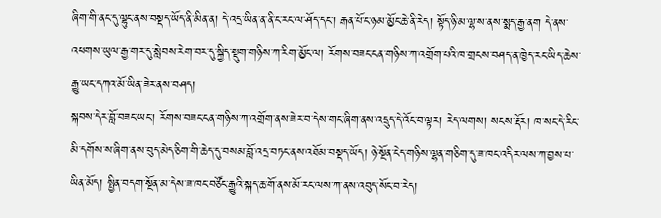ཞིག་གི་ནང་དུ་ལྷུང་ནས་བསྡད་ཡོད་ནི་མིན་ན། དེ་འདྲ་ཡིན་ན་ནི་ང་རང་ལ་ཤོད་དང་། རྒན་པོ་ང་ཉམ་མྱོང་ཆེ་ནི་རེད། སྟོད་ཉི་མ་ལྷ་ས་ནས་སྨད་རྒྱ་ནག དེ་ནས་འཕགས་ཡུལ་རྒྱ་གར་དུ་སླེབས་རེག་བར་དུ་སྐྱིད་སྡུག་གཉིས་ཀ་རིག་མྱོང་ལ། རོགས་བཟང་ངན་གཉིས་ཀ་འགྲོག་པའི་ཁ་གྲངས་བཤད་ན་ཁྱེད་རང་ཡིད་ཆེས་རྒྱུ་ཡང་དཀའ་མོ་ཡིན་ཟེར་ནས་བཤད།
སྐབས་དེར་བློ་བཟང་ཡང་། རོགས་བཟང་ངན་གཉིས་ཀ་འགྲོག་ནས་ཟེར་བ་དེས་གང་ཞིག་ནས་འདྲུད་དེ་འོང་བ་ལྟར། རེད་ལགས། སངས་རྡོར། ཁ་སང་དེ་རིང་མི་དགོས་ས་ཞིག་ནས་བུད་མེད་ཅིག་གི་ཆེད་དུ་བསམ་བློ་འདྲ་བཏང་ནས་འཐོམ་བསྡད་ཡོད། ཉེ་སྔོན་ངེད་གཉིས་ལྷན་གཅིག་དུ་ཟ་ཁང་འདིར་ལས་ཀ་བྱས་པ་ཡིན་མོད། སྤྱིན་བདག་སྔོན་མ་དེས་ཟ་ཁང་བཙོང་རྒྱུའི་སྐད་ཆ་གོ་ནས་མོ་རང་ལས་ཀ་ནས་འབུད་སོང་བ་རེད།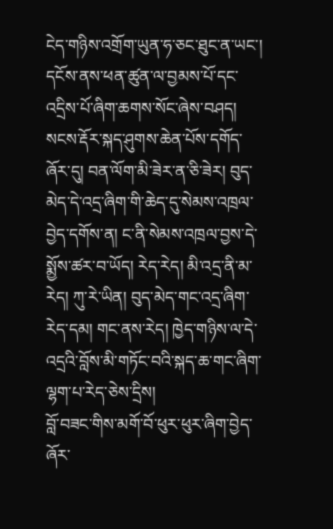ངེད་གཉིས་འགྲོག་ཡུན་ཧ་ཅང་ཐུང་ན་ཡང་། དངོས་ནས་ཕན་ཚུན་ལ་བྱམས་པོ་དང་འདྲིས་པོ་ཞིག་ཆགས་སོང་ཞེས་བཤད།
སངས་རྡོར་སྐད་ཤུགས་ཆེན་པོས་དགོད་ཞོར་དུ། བན་ལོག་མི་ཟེར་ན་ཅི་ཟེར། བུད་མེད་དེ་འདྲ་ཞིག་གི་ཆེད་དུ་སེམས་འཁྲལ་བྱེད་དགོས་ན། ང་ནི་སེམས་འཁྲལ་བྱས་དེ་སྨྱོས་ཚར་བ་ཡོད། རེད་རེད། མི་འདྲ་ནི་མ་རེད། ཀུ་རེ་ཡིན། བུད་མེད་གང་འདྲ་ཞིག་རེད་དམ། གང་ནས་རེད། ཁྱེད་གཉིས་ལ་དེ་འདྲའི་བློས་མི་གཏོང་བའི་སྐད་ཆ་གང་ཞིག་ལྷག་པ་རེད་ཅེས་དྲིས།
བློ་བཟང་གིས་མགོ་བོ་ཕུར་ཕུར་ཞིག་བྱེད་ཞོར་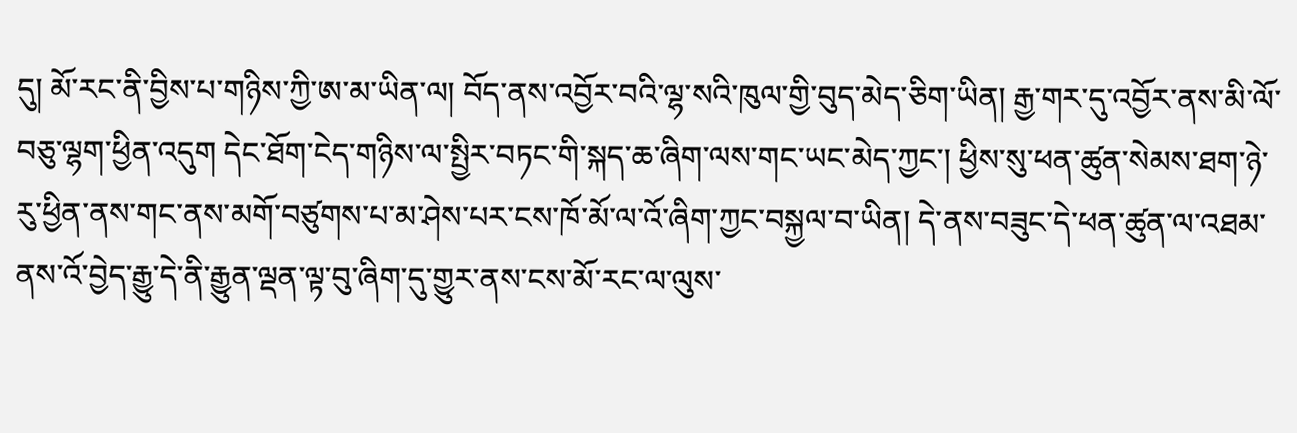དུ། མོ་རང་ནི་བྱིས་པ་གཉིས་ཀྱི་ཨ་མ་ཡིན་ལ། བོད་ནས་འབྱོར་བའི་ལྷ་སའི་ཁུལ་གྱི་བུད་མེད་ཅིག་ཡིན། རྒྱ་གར་དུ་འབྱོར་ནས་མི་ལོ་བཅུ་ལྷག་ཕྱིན་འདུག དེང་ཐོག་ངེད་གཉིས་ལ་སྤྱིར་བཏང་གི་སྐད་ཆ་ཞིག་ལས་གང་ཡང་མེད་ཀྱང་། ཕྱིས་སུ་ཕན་ཚུན་སེམས་ཐག་ཉེ་རུ་ཕྱིན་ནས་གང་ནས་མགོ་བཙུགས་པ་མ་ཤེས་པར་ངས་ཁོ་མོ་ལ་འོ་ཞིག་ཀྱང་བསྐྱལ་བ་ཡིན། དེ་ནས་བཟུང་དེ་ཕན་ཚུན་ལ་འཐམ་ནས་འོ་བྱེད་རྒྱུ་དེ་ནི་རྒྱུན་ལྡན་ལྟ་བུ་ཞིག་དུ་གྱུར་ནས་ངས་མོ་རང་ལ་ལུས་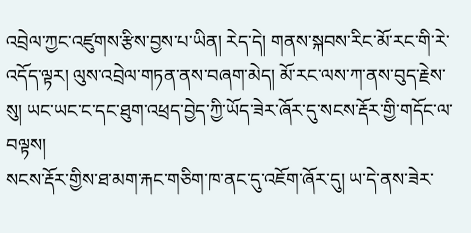འབྲེལ་ཀྱང་འཛུགས་རྩིས་བྱས་པ་ཡིན། རེད་དེ། གནས་སྐབས་རིང་མོ་རང་གི་རེ་འདོད་ལྟར། ལུས་འབྲེལ་གཏན་ནས་བཞག་མེད། མོ་རང་ལས་ཀ་ནས་བུད་རྗེས་སུ། ཡང་ཡང་ང་དང་ཐུག་འཕྲད་བྱེད་ཀྱི་ཡོད་ཟེར་ཞོར་དུ་སངས་རྡོར་གྱི་གདོང་ལ་བལྟས།
སངས་རྡོར་གྱིས་ཐ་མག་རྐང་གཅིག་ཁ་ནང་དུ་འཇོག་ཞོར་དུ། ཡ་དེ་ནས་ཟེར་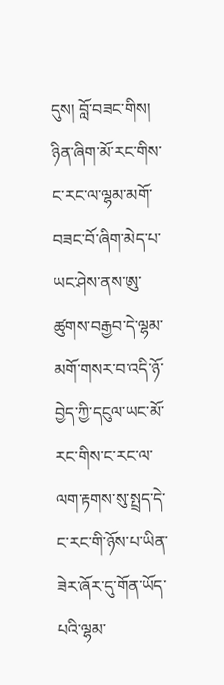དུས། བློ་བཟང་གིས། ཉིན་ཞིག་མོ་རང་གིས་ང་རང་ལ་ལྷམ་མགོ་བཟང་བོ་ཞིག་མེད་པ་ཡང་ཤེས་ནས་ཨུ་ཚུགས་བརྒྱབ་དེ་ལྷམ་མགོ་གསར་བ་འདི་ཉོ་བྱེད་ཀྱི་དངུལ་ཡང་མོ་རང་གིས་ང་རང་ལ་ལག་རྟགས་སུ་སྤྲད་དེ་ང་རང་གི་ཉོས་པ་ཡིན་ཟེར་ཞོར་དུ་གོན་ཡོད་པའི་ལྷམ་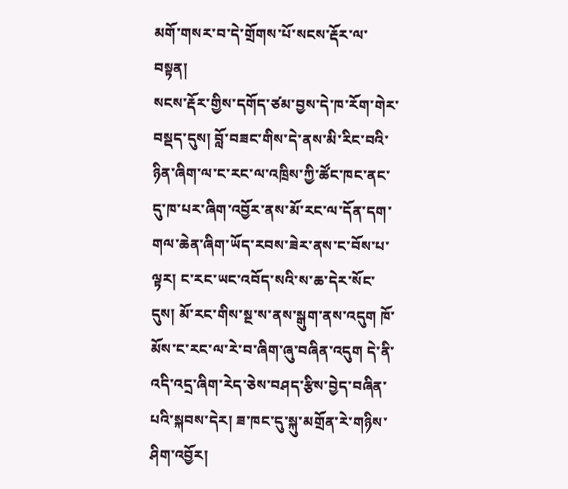མགོ་གསར་བ་དེ་གྲོགས་པོ་སངས་རྡོར་ལ་བསྟན།
སངས་རྡོར་གྱིས་དགོད་ཙམ་བྱས་དེ་ཁ་རོག་གེར་བསྡད་དུས། བློ་བཟང་གིས་དེ་ནས་མི་རིང་བའི་ཉིན་ཞིག་ལ་ང་རང་ལ་འཁྲིས་ཀྱི་ཚོང་ཁང་ནང་དུ་ཁ་པར་ཞིག་འབྱོར་ནས་མོ་རང་ལ་དོན་དག་གལ་ཆེན་ཞིག་ཡོད་རབས་ཟེར་ནས་ང་བོས་པ་ལྟར། ང་རང་ཡང་འབོད་སའི་ས་ཆ་དེར་སོང་དུས། མོ་རང་གིས་སྔ་ས་ནས་སྒུག་ནས་འདུག ཁོ་མོས་ང་རང་ལ་རེ་བ་ཞིག་ཞུ་བཞིན་འདུག དེ་ནི་འདི་འདྲ་ཞིག་རེད་ཅེས་བཤད་རྩིས་བྱེད་བཞིན་པའི་སྐབས་དེར། ཟ་ཁང་དུ་སྐུ་མགྲོན་རེ་གཉིས་ཤིག་འབྱོར།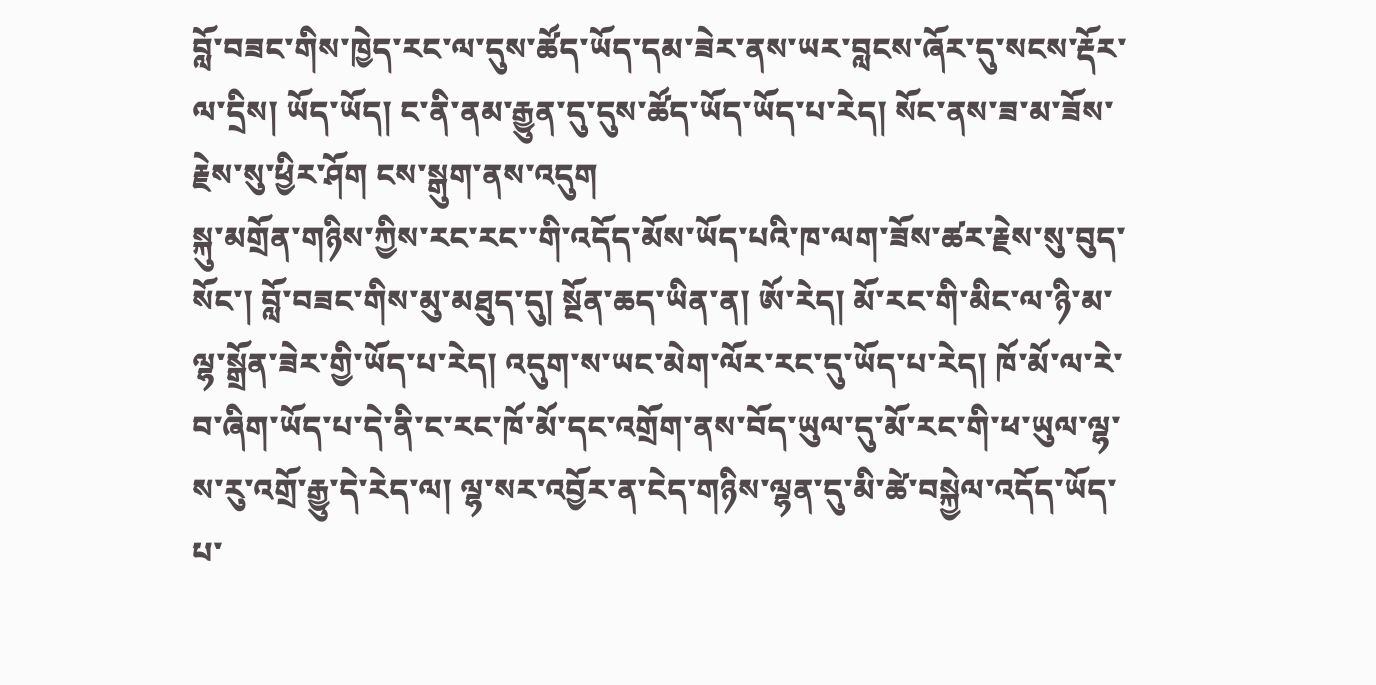བློ་བཟང་གིས་ཁྱེད་རང་ལ་དུས་ཚོད་ཡོད་དམ་ཟེར་ནས་ཡར་བླངས་ཞོར་དུ་སངས་རྡོར་ལ་དྲིས། ཡོད་ཡོད། ང་ནི་ནམ་རྒྱུན་དུ་དུས་ཚོད་ཡོད་ཡོད་པ་རེད། སོང་ནས་ཟ་མ་ཟོས་རྗེས་སུ་ཕྱིར་ཤོག ངས་སྒུག་ནས་འདུག
སྐུ་མགྲོན་གཉིས་ཀྱིས་རང་རང་་གི་འདོད་མོས་ཡོད་པའི་ཁ་ལག་ཟོས་ཚར་རྗེས་སུ་བུད་སོང་། བློ་བཟང་གིས་མུ་མཐུད་དུ། སྔོན་ཆད་ཡིན་ན། ཨོ་རེད། མོ་རང་གི་མིང་ལ་ཉི་མ་ལྷ་སྒྲོན་ཟེར་གྱི་ཡོད་པ་རེད། འདུག་ས་ཡང་མེག་ལོར་རང་དུ་ཡོད་པ་རེད། ཁོ་མོ་ལ་རེ་བ་ཞིག་ཡོད་པ་དེ་ནི་ང་རང་ཁོ་མོ་དང་འགྲོག་ནས་བོད་ཡུལ་དུ་མོ་རང་གི་ཕ་ཡུལ་ལྷ་ས་རུ་འགྲོ་རྒྱུ་དེ་རེད་ལ། ལྷ་སར་འབྱོར་ན་ངེད་གཉིས་ལྷན་དུ་མི་ཚེ་བསྐྱེལ་འདོད་ཡོད་པ་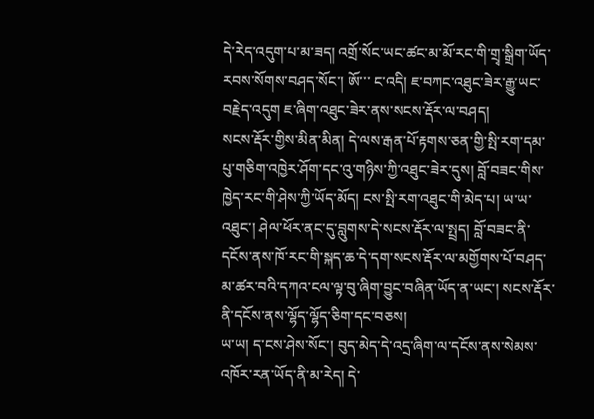དེ་རེད་འདུག་པ་མ་ཟད། འགྲོ་སོང་ཡང་ཚང་མ་མོ་རང་གི་གྲྭ་སྒྲིག་ཡོད་རབས་སོགས་བཤད་སོང་། ཨོ་་་ ང་འདི། ཇ་བཀང་འཐུང་ཟེར་རྒྱུ་ཡང་བརྗེད་འདུག ཇ་ཞིག་འཐུང་ཟེར་ནས་སངས་རྡོར་ལ་བཤད།
སངས་རྡོར་གྱིས་མིན་མིན། དེ་ལས་རྒན་པོ་རྟགས་ཅན་གྱི་སྤི་རག་དམ་པུ་གཅིག་འཁྱེར་ཤོག་དང་འུ་གཉིས་ཀྱི་འཐུང་ཟེར་དུས། བློ་བཟང་གིས་ཁྱེད་རང་གི་ཤེས་ཀྱི་ཡོད་མོད། ངས་སྤི་རག་འཐུང་གི་མེད་པ། ཡ་ཡ་འཐུང་། ཤེལ་ཕོར་ནང་དུ་བླུགས་དེ་སངས་རྡོར་ལ་སྤྲད། བློ་བཟང་ནི་དངོས་ནས་ཁོ་རང་གི་སྐད་ཆ་དེ་དག་སངས་རྡོར་ལ་མགྱོགས་པོ་བཤད་མ་ཚར་བའི་དཀའ་ངལ་ལྟ་བུ་ཞིག་བྱུང་བཞིན་ཡོད་ན་ཡང་། སངས་རྡོར་ནི་དངོས་ནས་ལྷོད་ལྷོད་ཅིག་དང་བཅས།
ཡ་ཡ། ད་ངས་ཤེས་སོང་། བུད་མེད་དེ་འདྲ་ཞིག་ལ་དངོས་ནས་སེམས་འཁོར་རན་ཡོད་ནི་མ་རེད། དེ་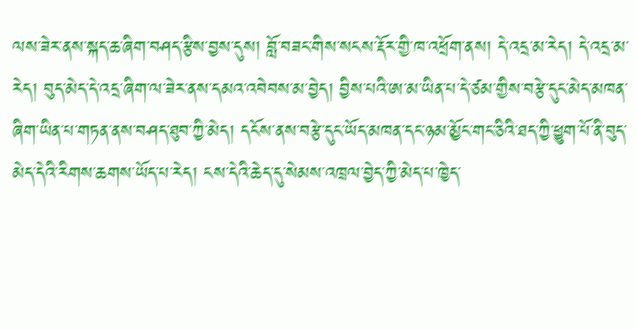ལས་ཟེར་ནས་སྐད་ཆ་ཞིག་བཤད་རྩིས་བྱས་དུས། བློ་བཟང་གིས་སངས་རྡོར་གྱི་ཁ་འཕྲོག་ནས། དེ་འདྲ་མ་རེད། དེ་འདྲ་མ་རེད། བུད་མེད་དེ་འདྲ་ཞིག་ལ་ཟེར་ནས་དམའ་འབེབས་མ་བྱེད། བྱིས་པའི་ཨ་མ་ཡིན་པ་དེ་ཙམ་གྱིས་བརྩེ་དུང་མེད་མཁན་ཞིག་ཡིན་པ་གཏན་ནས་བཤད་ཐུབ་ཀྱི་མེད། དངོས་ནས་བརྩེ་དུང་ཡོད་མཁན་དང་ཉམ་མྱོང་གང་ཅིའི་ཐད་ཀྱི་ཕྱུག་པོ་ནི་བུད་མེད་དེའི་རིགས་ཆགས་ཡོད་པ་རེད། ངས་དེའི་ཆེད་དུ་སེམས་འཁྲལ་བྱེད་ཀྱི་མེད་པ་ཁྱེད་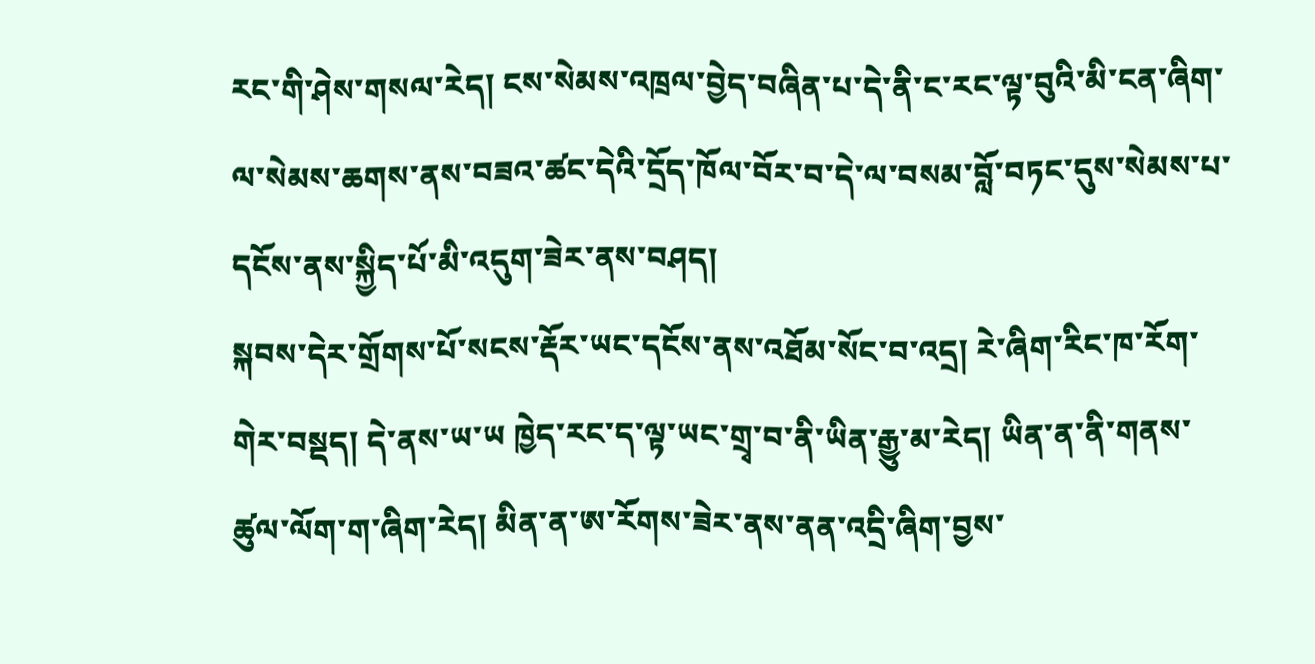རང་གི་ཤེས་གསལ་རེད། ངས་སེམས་འཁྲལ་བྱེད་བཞིན་པ་དེ་ནི་ང་རང་ལྟ་བུའི་མི་ངན་ཞིག་ལ་སེམས་ཆགས་ནས་བཟའ་ཚང་དེའི་དྲོད་ཁོལ་བོར་བ་དེ་ལ་བསམ་བློ་བཏང་དུས་སེམས་པ་དངོས་ནས་སྐྱིད་པོ་མི་འདུག་ཟེར་ནས་བཤད།
སྐབས་དེར་གྲོགས་པོ་སངས་རྡོར་ཡང་དངོས་ནས་འཐོམ་སོང་བ་འདྲ། རེ་ཞིག་རིང་ཁ་རོག་གེར་བསྡད། དེ་ནས་ཡ་ཡ ཁྱེད་རང་ད་ལྟ་ཡང་གྲྭ་བ་ནི་ཡིན་རྒྱུ་མ་རེད། ཡིན་ན་ནི་གནས་ཚུལ་ལོག་ག་ཞིག་རེད། མིན་ན་ཨ་རོགས་ཟེར་ནས་ནན་འདྲི་ཞིག་བྱས་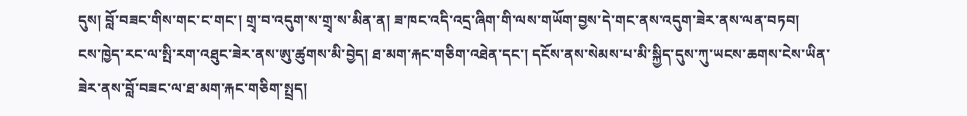དུས། བློ་བཟང་གིས་གང་ང་གང་། གྲྭ་བ་འདུག་ས་གྲྭ་ས་མིན་ན། ཟ་ཁང་འདི་འདྲ་ཞིག་གི་ལས་གཡོག་བྱས་དེ་གང་ནས་འདུག་ཟེར་ནས་ལན་བཏབ།
ངས་ཁྱེད་རང་ལ་སྤི་རག་འཐུང་ཟེར་ནས་ཨུ་ཚུགས་མི་བྱེད། ཐ་མག་རྐང་གཅིག་འཐེན་དང་། དངོས་ནས་སེམས་པ་མི་སྐྱིད་དུས་ཀུ་ཡངས་ཆགས་ངེས་ཡིན་ཟེར་ནས་བློ་བཟང་ལ་ཐ་མག་རྐང་གཅིག་སྤྲད།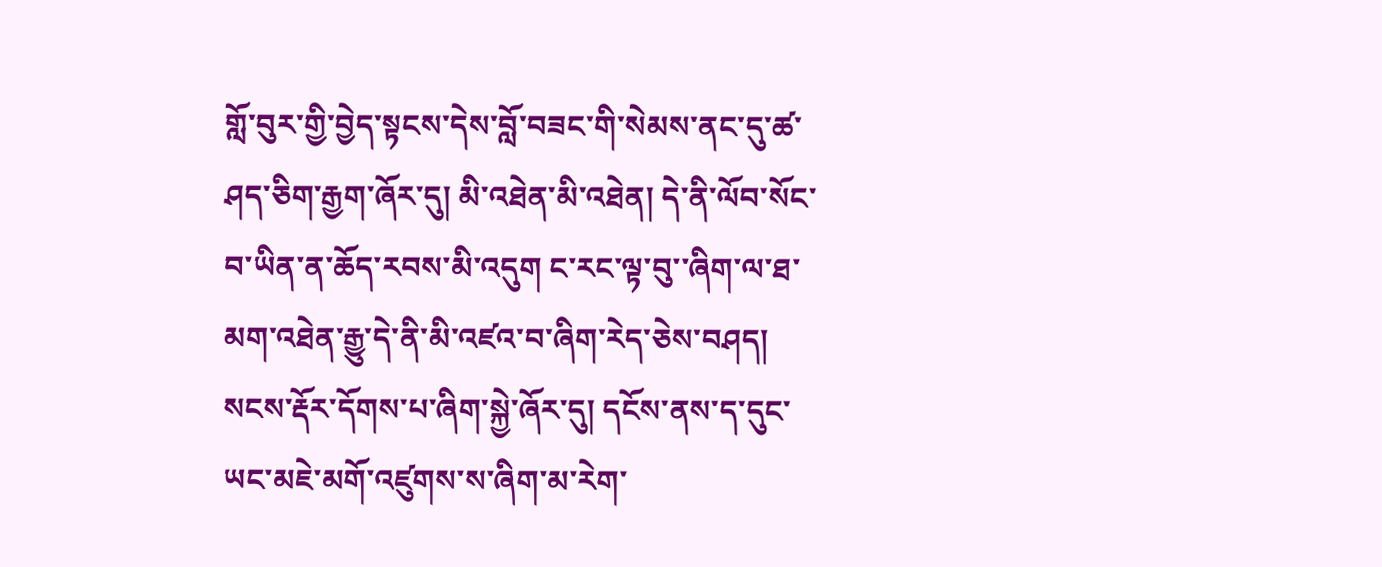གློ་བུར་གྱི་བྱེད་སྟངས་དེས་བློ་བཟང་གི་སེམས་ནང་དུ་ཚ་ཤད་ཅིག་རྒྱག་ཞོར་དུ། མི་འཐེན་མི་འཐེན། དེ་ནི་ལོབ་སོང་བ་ཡིན་ན་ཆོད་རབས་མི་འདུག ང་རང་ལྟ་བུ་་ཞིག་ལ་ཐ་མག་འཐེན་རྒྱུ་དེ་ནི་མི་འཛའ་བ་ཞིག་རེད་ཅེས་བཤད།
སངས་རྡོར་དོགས་པ་ཞིག་སྐྱེ་ཞོར་དུ། དངོས་ནས་ད་དུང་ཡང་མཇེ་མགོ་འཛུགས་ས་ཞིག་མ་རེག་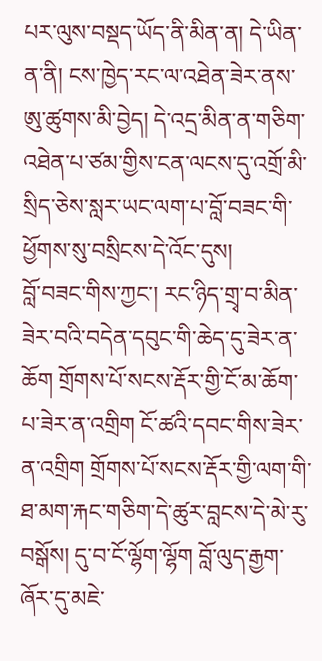པར་ལུས་བསྡད་ཡོད་ནི་མིན་ན། དེ་ཡིན་ན་ནི། ངས་ཁྱེད་རང་ལ་འཐེན་ཟེར་ནས་ཨུ་ཚུགས་མི་བྱེད། དེ་འདྲ་མིན་ན་གཅིག་འཐེན་པ་ཙམ་གྱིས་ངན་ལངས་དུ་འགྲོ་མི་སྲིད་ཅེས་སླར་ཡང་ལག་པ་བློ་བཟང་གི་ཕྱོགས་སུ་བསྲིངས་དེ་འོང་དུས།
བློ་བཟང་གིས་ཀྱང་། རང་ཉིད་གྲྭ་བ་མིན་ཟེར་བའི་བདེན་དབུང་གི་ཆེད་དུ་ཟེར་ན་ཆོག གྲོགས་པོ་སངས་རྡོར་གྱི་ངོ་མ་ཆོག་པ་ཟེར་ན་འགྲིག ངོ་ཚའི་དབང་གིས་ཟེར་ན་འགྲིག གྲོགས་པོ་སངས་རྡོར་གྱི་ལག་གི་ཐ་མག་རྐང་གཅིག་དེ་ཚུར་བླངས་དེ་མེ་རུ་བསྒོས། དུ་བ་ངོ་ལྷོག་ལྷོག བློ་ལུད་རྒྱག་ཞོར་དུ་མཇེ་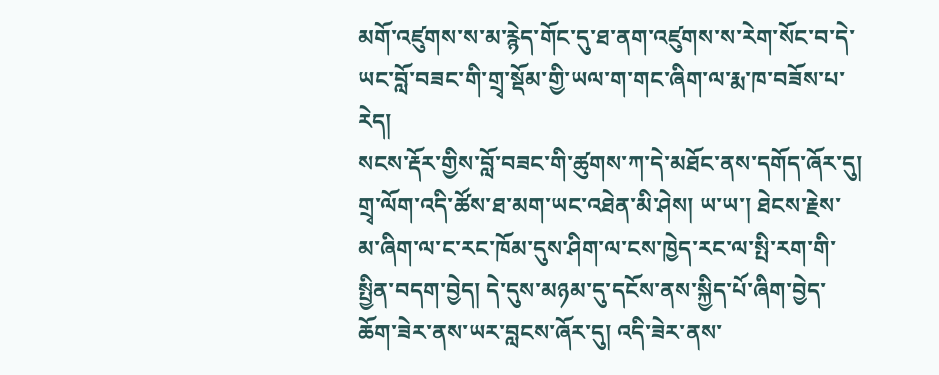མགོ་འཛུགས་ས་མ་རྙེད་གོང་དུ་ཐ་ནག་འཛུགས་ས་རེག་སོང་བ་དེ་ཡང་བློ་བཟང་གི་གྲྭ་སྡོམ་གྱི་ཡལ་ག་གང་ཞིག་ལ་རྨ་ཁ་བཟོས་པ་རེད།
སངས་རྡོར་གྱིས་བློ་བཟང་གི་ཚུགས་ཀ་དེ་མཐོང་ནས་དགོད་ཞོར་དུ། གྲྭ་ལོག་འདི་ཚོས་ཐ་མག་ཡང་འཐེན་མི་ཤེས། ཡ་ཡ་། ཐེངས་རྗེས་མ་ཞིག་ལ་ང་རང་ཁོམ་དུས་ཤིག་ལ་ངས་ཁྱེད་རང་ལ་སྤི་རག་གི་སྤྱིན་བདག་བྱེད། དེ་དུས་མཉམ་དུ་དངོས་ནས་སྐྱིད་པོ་ཞིག་བྱེད་ཆོག་ཟེར་ནས་ཡར་བླངས་ཞོར་དུ། འདི་ཟེར་ནས་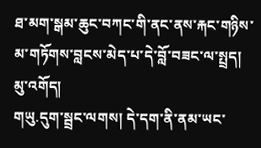ཐ་མག་སྒམ་ཆུང་བཀང་གི་ནང་ནས་རྐང་གཉིས་མ་གཏོགས་བླངས་མེད་པ་དེ་བློ་བཟང་ལ་སྤྲད།
མུ་འགོད།
གཡུ.དུག་སྦྲང་ལགས། དེ་དག་ནི་ནམ་ཡང་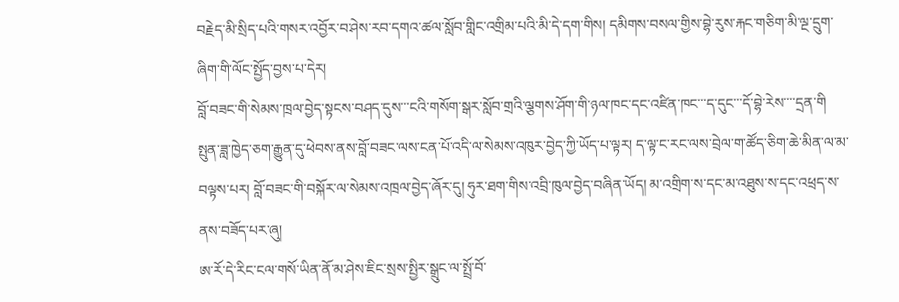བརྗེད་མི་སྲིད་པའི་གསར་འབྱོར་བ་ཤེས་རབ་དགའ་ཚལ་སློབ་གླིང་འགྲིམ་པའི་མི་དེ་དག་གིས། དམིགས་བསལ་གྱིས་བྷེ་རུས་རྐང་གཅིག་མི་ལྔ་དྲུག་ཞིག་གི་ལོང་སྤྱོད་བྱས་པ་དེར།
བློ་བཟང་གི་སེམས་ཁྲལ་བྱེད་སྟངས་བཤད་དུས་་་ངའི་གསོག་སྒར་སློབ་གྲའི་ལྕགས་ཤོག་གི་ཉལ་ཁང་དང་འཛིན་ཁང་་་ད་དུང་་་དོ་བྷེ་རེས་་་་དྲན་གི
སྤུན་ཟླ་ཁྱེད་ཅག་རྒྱུན་དུ་ཕེབས་ནས་བློ་བཟང་ལས་ངན་པོ་འདི་ལ་སེམས་འཁུར་བྱེད་ཀྱི་ཡོད་པ་ལྟར། ད་ལྟ་ང་རང་ལས་བྲེལ་ག་ཚོད་ཅིག་ཆེ་མིན་ལ་མ་བལྟས་པར། བློ་བཟང་གི་བསྐོར་ལ་སེམས་འཁྲལ་བྱེད་ཞོར་དུ། ཧུར་ཐག་གིས་འབྲི་ཁུལ་བྱེད་བཞིན་ཡོད། མ་འགྲིག་ས་དང་མ་འཐུས་ས་དང་འཕྲད་ས་ནས་བཟོད་པར་ཞུ།
ཨ་རོ་དེ་རིང་ངལ་གསོ་ཡིན་ནོ་མ་ཤེས་ཇིང་སྲས་སྤྱིར་སྒྲུང་ལ་སྤྲོ་བོ་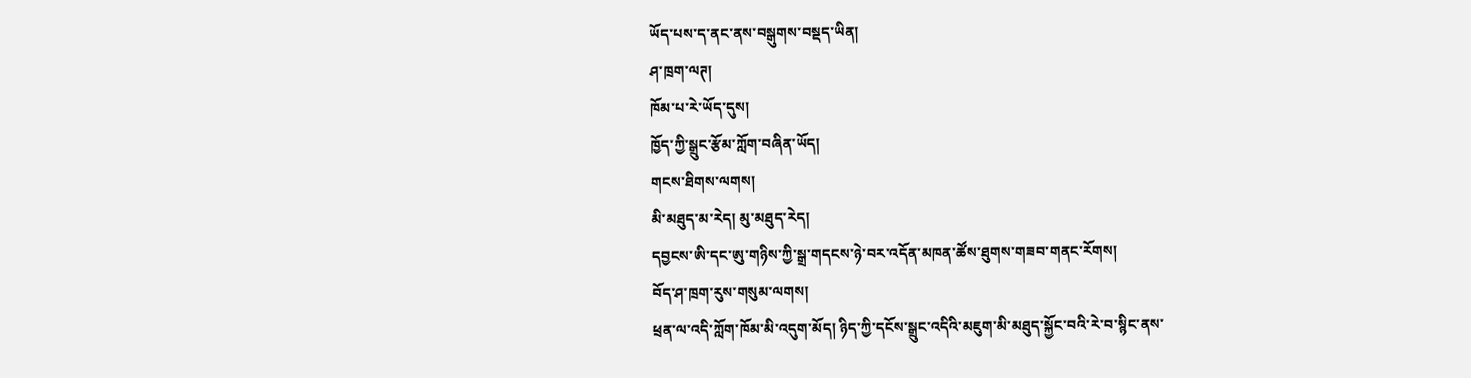ཡོད་པས་ད་ནང་ནས་བསྒུགས་བསྡད་ཡིན།
ཤ་ཁྲག་ལཊ།
ཁོམ་པ་རེ་ཡོད་དུས།
ཁྱོད་ཀྱི་སྒྲུང་རྩོམ་ཀློག་བཞིན་ཡོད།
གངས་ཐིགས་ལགས།
མི་མཐུད་མ་རེད། མུ་མཐུད་རེད།
དབྱངས་ཨི་དང་ཨུ་གཉིས་ཀྱི་སྒྲ་གདངས་ཉེ་བར་འདོན་མཁན་ཚོས་ཐུགས་གཟབ་གནང་རོགས།
བོད་ཤ་ཁྲག་རུས་གསུམ་ལགས།
ཕྲན་ལ་འདི་ཀློག་ཁོམ་མི་འདུག་མོད། ཉིད་ཀྱི་དངོས་སྒྲུང་འདིའི་མཇུག་མི་མཐུད་སྐྱོང་བའི་རེ་བ་སྙིང་ནས་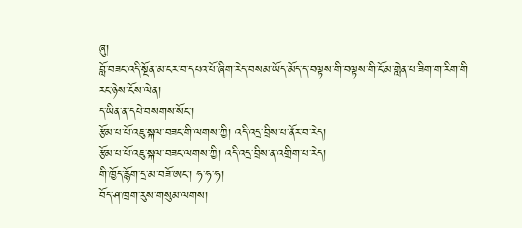ཞུ།
བློ་བཟང་འདི་སྔོན་མ་ངར་བ་དཔའ་པོ་ཞིག་རེད་བསམ་ཡོད་མོད་ད་བལྟས་གི་བལྟས་གི་ངོ་མ་གླེན་པ་ཟིག་ག་རིག་གི
རང་ཉེས་ངོས་ལེན།
ད་ཡིན་ན་དཔེ་བསགས་སོང་།
རྩོམ་པ་པོ་འཇུ་སྐལ་བཟང་གི་ལགས་ཀྱི། འདི་འདྲ་བྲིས་པ་ནོར་བ་རེད།
རྩོམ་པ་པོ་འཇུ་སྐལ་བཟང་ལགས་ཀྱི། འདི་འདྲ་བྲིས་ན་འགྲིག་པ་རེད།
གི་ཁྱོད་རྙོག་དྲ་མ་བཟོ་ཨང་། ཧ་ཧ་ཧ།
བོད་ཤ་ཁྲག་རུས་གསུམ་ལགས།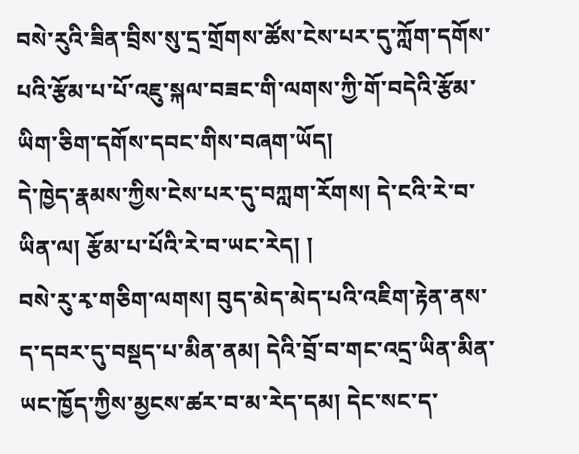བསེ་རུའི་ཟིན་བྲིས་སུ་དྲ་གྲོགས་ཚོས་ངེས་པར་དུ་ཀློག་དགོས་པའི་རྩོམ་པ་པོ་འཇུ་སྐལ་བཟང་གི་ལགས་ཀྱི་གོ་བདེའི་རྩོམ་ཡིག་ཅིག་དགོས་དབང་གིས་བཞག་ཡོད།
དེ་ཁྱེད་རྣམས་ཀྱིས་ངེས་པར་དུ་བཀླག་རོགས། དེ་ངའི་རེ་བ་ཡིན་ལ། རྩོམ་པ་པོའི་རེ་བ་ཡང་རེད། །
བསེ་རུ་རྭ་གཅིག་ལགས། བུད་མེད་མེད་པའི་འཇིག་རྟེན་ནས་ད་དབར་དུ་བསྡད་པ་མིན་ནམ། དེའི་བྲོ་བ་གང་འདྲ་ཡིན་མིན་ཡང་ཁྱོད་ཀྱིས་མྱངས་ཚར་བ་མ་རེད་དམ། དེང་སང་ད་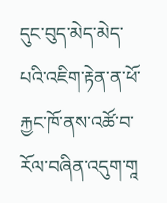དུང་བུད་མེད་མེད་པའི་འཇིག་རྟེན་ན་ཕོ་རྐྱང་ཁོ་ནས་འཚོ་བ་རོལ་བཞིན་འདུག་གཱ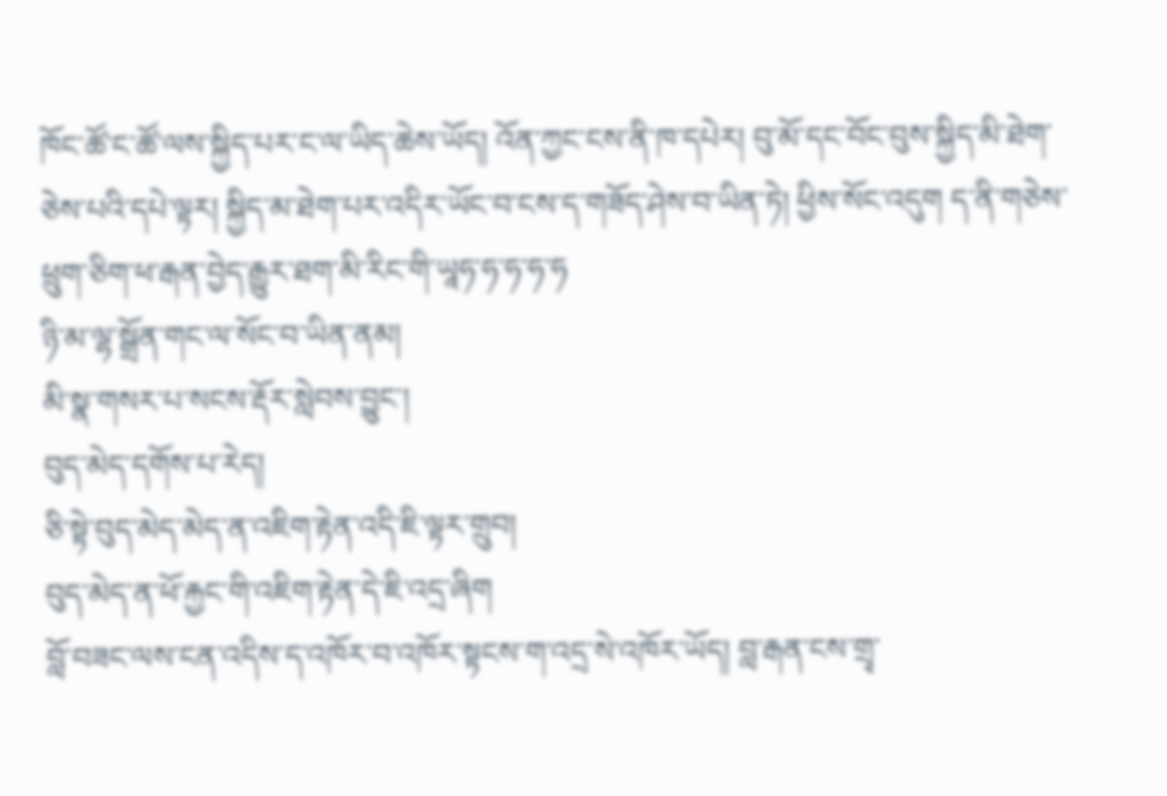ཁོང་ཚོ་ང་ཚོ་ལས་སྐྱིད་པར་ང་ལ་ཡིད་ཆེས་ཡོད། འོན་ཀྱང་ངས་ནི་ཁ་དཔེར། བུ་མོ་དང་བོང་བུས་སྐྱིད་མི་ཐེག་ཅེས་པའི་དཔེ་ལྟར། སྐྱིད་མ་ཐེག་པར་འདིར་ཡོང་བ་ངས་ད་གཟོད་ཤེས་བ་ཡིན་ཏེ། ཕྱིས་སོང་འདུག ད་ནི་གཅེས་ཕྲུག་ཅིག་ཕ་རྒན་བྱེད་རྒྱུར་ཐག་མི་རིང་གི་ཡཱཧ་ཧ་ཧ་ཧ་ཧ
ཉི་མ་ལྷ་སྒྲོན་གང་ལ་སོང་བ་ཡིན་ནམ།
མི་སྣ་གསར་པ་སངས་རྡོར་སླེབས་བྱུང་།
བུད་མེད་དགོས་པ་རེད།
ཅི་སྟེ་བུད་མེད་མེད་ན་འཇིག་རྟེན་འདི་ཇི་ལྟར་གྲུབ།
བུད་མེད་ན་ཕོ་རྐྱང་གི་འཇིག་རྟེན་དེ་ཇི་འདྲ་ཞིག
བློ་བཟང་ལས་ངན་འདིས་ད་འཁོར་བ་འཁོར་སྟངས་ག་འདྲ་སེ་འཁོར་ཡོད། བླ་རྒན་ངས་གྲྭ་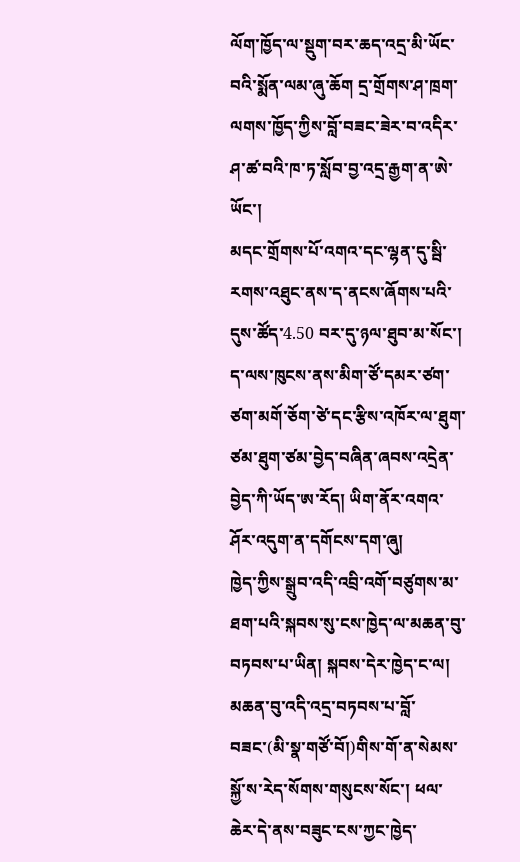ལོག་ཁྱོད་ལ་སྡུག་བར་ཆད་འདྲ་མི་ཡོང་བའི་སྨོན་ལམ་ཞུ་ཆོག དྲ་གྲོགས་ཤ་ཁྲག་ལགས་ཁྱོད་ཀྱིས་བློ་བཟང་ཟེར་བ་འདིར་ཤ་ཚ་བའི་ཁ་ཏ་སློབ་བྱ་འདྲ་རྒྱག་ན་ཨེ་ཡོང་།
མདང་གྲོགས་པོ་འགའ་དང་ལྷན་དུ་སྦི་རགས་འཐུང་ནས་ད་ནངས་ཞོགས་པའི་དུས་ཚོད་4.50 བར་དུ་ཉལ་ཐུབ་མ་སོང་། ད་ལས་ཁུངས་ནས་མིག་ཙོ་དམར་ཙག་ཙག་མགོ་ཅོག་ཙེ་དང་རྩིས་འཁོར་ལ་ཐུག་ཙམ་ཐུག་ཙམ་བྱེད་བཞིན་ཞབས་འདྲེན་བྱེད་ཀི་ཡོད་ཨ་རོད། ཡིག་ནོར་འགའ་ཤོར་འདུག་ན་དགོངས་དག་ཞུ།
ཁྱེད་ཀྱིས་སྒྲུབ་འདི་འབྲི་འགོ་བཙུགས་མ་ཐག་པའི་སྐབས་སུ་ངས་ཁྱེད་ལ་མཆན་བུ་བཏབས་པ་ཡིན། སྐབས་དེར་ཁྱེད་ང་ལ། མཆན་བུ་འདི་འདྲ་བཏབས་པ་བློ་བཟང་(མི་སྣ་གཙོ་བོ།)གིས་གོ་ན་སེམས་སྐྱོ་ས་རེད་སོགས་གསུངས་སོང་། ཕལ་ཆེར་དེ་ནས་བཟུང་ངས་ཀྱང་ཁྱེད་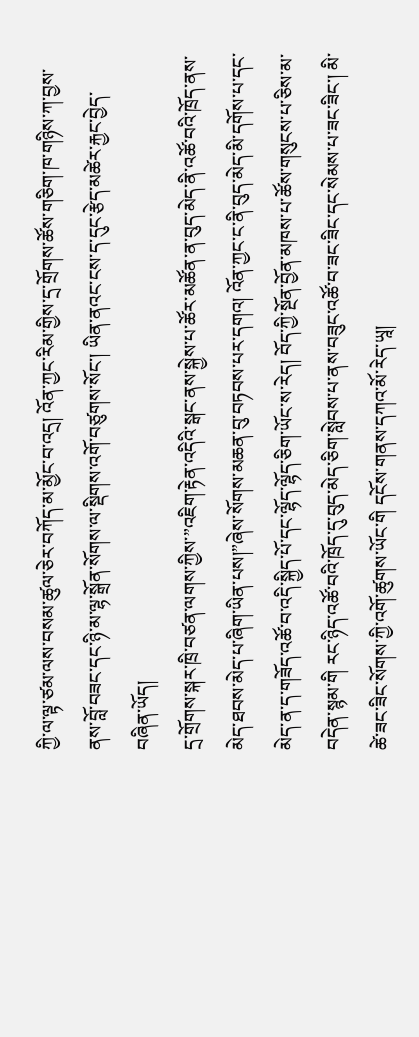ཀྱི་ལ་ལྟ་ཙམ་ལས་བསམ་ཚུལ་ཅེར་བཀོད་མ་མྱོང་བ་འདྲ། འོན་ཀྱང་རིམ་གྱིས་དྲ་གྲོགས་ཚོས་གཅིག་ཁ་གཉིས་ཀ་བྱས་ནས་བློ་བཟང་དང་ཉི་མ་ལྷ་སྒྲོན་སོགས་ལ་སྡིགས་འགོ་བཙུགས་སོང་། ཡིན་ནའང་ངས་ད་དུང་རྩེད་མཚེར་རྐྱང་བྱེད་བཞིན་ཡོད།
དྲ་གྲོགས་སྐར་ཁྲི་བཙན་ལགས་ཀྱིས་”འཇིག་རྟེན་འདིའི་སྒང་ནས་སྐྱེས་པ་ཚོར་མཚོན་ན་བུད་མེད་ནི་འཚོ་བའི་ཁྲོད་ནས་མེད་ཐབས་མེད་པ་ཞིག་ཡིན་པས།”ཞེས་སོགས་མཆན་བུ་བཏབས་པར་དགའ། འོན་ཀྱང་ང་ནི་བུད་མེད་མི་དགོས་པ་དང་མེད་ན་ད་གཟོད་འཚོ་བ་འདི་སྐྱིད་པོ་དང་ལྷོད་ལྷོད་ཅིག་ཡོང་ས་རེད། བོད་ཀྱི་སྔོན་བྱོན་མཁས་པ་ཚོས་གསུངས་པ་ཅིས་མ་བདེན་སྙམ་གི རང་ཉིད་འཚོ་བའི་ཁྲོད་དུ་བུད་མེད་ཅིག་སླེབས་པ་ནས་བཟུང་འཚོ་བ་ཟང་ཟིང་དང་སེམས་པ་ཟང་ཟིང་། མི་ཚེ་ཟང་ཟིང་སོགས་ཀྱི་འགོ་ཚུགས་ཡོང་གི དངོས་གནས་དཀའ་མོ་རེད་ཡཱ།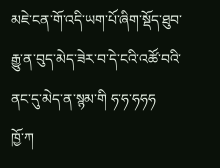མཇེ་ངན་གོ་འདི་ཡག་པོ་ཞིག་སྡོད་ཐུབ་རྒྱུ་ན་བུད་མེད་ཟེར་བ་དེ་ངའི་འཚོ་བའི་ནང་དུ་མེད་ན་སྙམ་གི ཧ་ཧ་ཧཧཧ
ཁྱོ་ཀ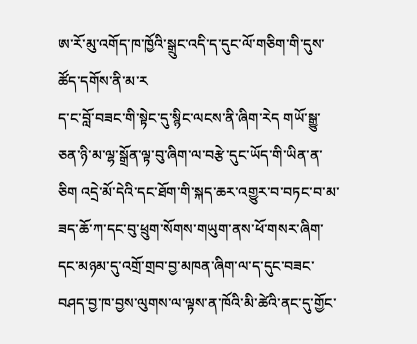ཨ་རོ་མུ་འགོད་ཁ་ཁྱོའི་སྒྲུང་འདི་ད་དུང་ལོ་གཅིག་གི་དུས་ཚོད་དགོས་ནི་མ་ར
ད་ང་བློ་བཟང་གི་སྟེང་དུ་སྙིང་ལངས་ནི་ཞིག་རེད གཡོ་སྒྱུ་ཅན་ཉི་མ་ལྷ་སྒྲོན་ལྟ་བུ་ཞིག་ལ་བརྩེ་དུང་ཡོད་གི་ཡིན་ན་ཅིག འདྲེ་མོ་དེའི་དང་ཐོག་གི་སྐད་ཆར་འགྱུར་བ་བཏང་བ་མ་ཟད་ཆོ་ཀ་དང་བུ་ཕྲུག་སོགས་གཡུག་ནས་ཕོ་གསར་ཞིག་དང་མཉམ་དུ་འགྲོ་གྲབ་བྱ་མཁན་ཞིག་ལ་ད་དུང་བཟང་བཤད་བྱ་ཁ་བྱས་ལུགས་ལ་ལྟས་ན་ཁོའི་མི་ཚེའི་ནང་དུ་གྱོང་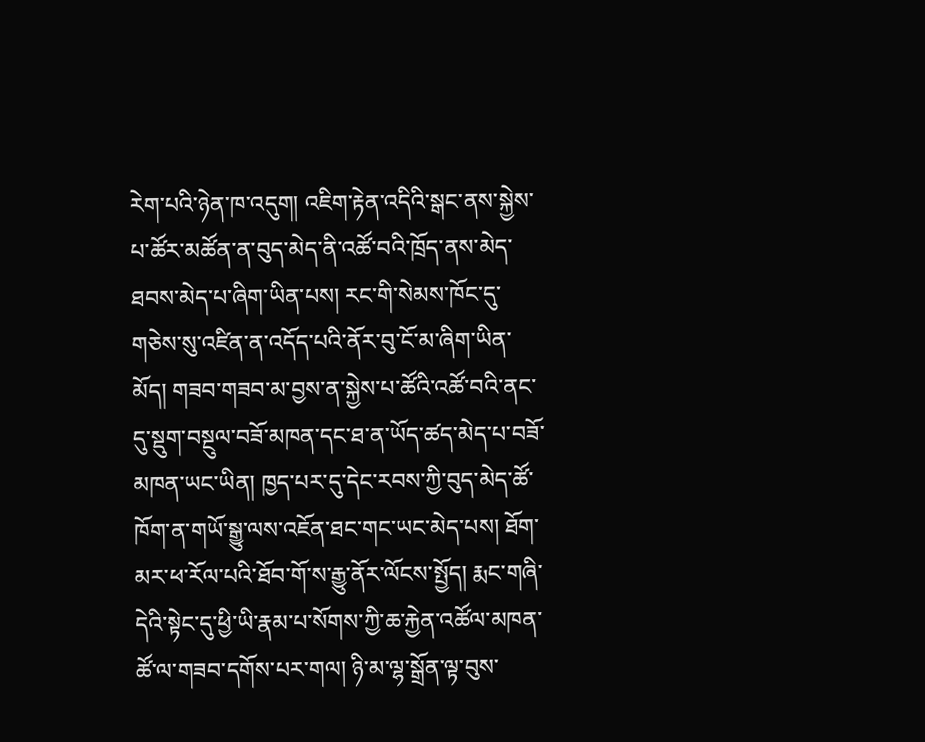རེག་པའི་ཉེན་ཁ་འདུག། འཇིག་རྟེན་འདིའི་སྒང་ནས་སྐྱེས་པ་ཚོར་མཚོན་ན་བུད་མེད་ནི་འཚོ་བའི་ཁྲོད་ནས་མེད་ཐབས་མེད་པ་ཞིག་ཡིན་པས། རང་གི་སེམས་ཁོང་དུ་གཅེས་སུ་འཛིན་ན་འདོད་པའི་ནོར་བུ་ངོ་མ་ཞིག་ཡིན་མོད། གཟབ་གཟབ་མ་བྱས་ན་སྐྱེས་པ་ཚོའི་འཚོ་བའི་ནང་དུ་སྡུག་བསྔུལ་བཟོ་མཁན་དང་ཐ་ན་ཡོད་ཚད་མེད་པ་བཟོ་མཁན་ཡང་ཡིན། ཁྱད་པར་དུ་དེང་རབས་ཀྱི་བུད་མེད་ཚོ་ཁོག་ན་གཡོ་སྒྱུ་ལས་འཇོན་ཐང་གང་ཡང་མེད་པས། ཐོག་མར་ཕ་རོལ་པའི་ཐོབ་གོ་ས་རྒྱུ་ནོར་ལོངས་སྤྱོད། རྨང་གཞི་དེའི་སྟེང་དུ་ཕྱི་ཡི་རྣམ་པ་སོགས་ཀྱི་ཆ་རྐྱེན་འཚོལ་མཁན་ཚོ་ལ་གཟབ་དགོས་པར་གལ། ཉི་མ་ལྷ་སྒྲོན་ལྟ་བུས་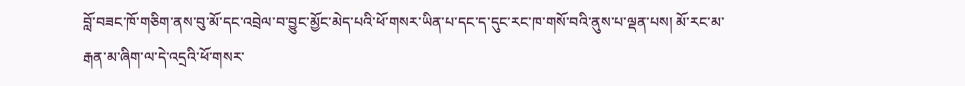བློ་བཟང་ཁོ་གཅིག་ནས་བུ་མོ་དང་འབྲེལ་བ་བྱུང་མྱོང་མེད་པའི་ཕོ་གསར་ཡིན་པ་དང་ད་དུང་རང་ཁ་གསོ་བའི་ནུས་པ་ལྡན་པས། མོ་རང་མ་རྒན་མ་ཞིག་ལ་དེ་འདྲའི་ཕོ་གསར་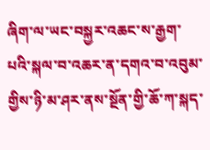ཞིག་ལ་ཡང་བསྐྱར་འཆང་ས་རྒྱག་པའི་སྐལ་བ་འཆར་ན་དགའ་བ་འབུམ་གྱིས་ཉི་མ་ཤར་ནས་སྔོན་གྱི་ཆོ་ཀ་སྐད་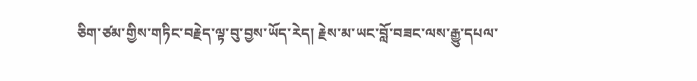ཅིག་ཙམ་གྱིས་གཏིང་བརྗེད་ལྟ་བུ་བྱས་ཡོད་རེད། རྗེས་མ་ཡང་བློ་བཟང་ལས་རྒྱུ་དཔལ་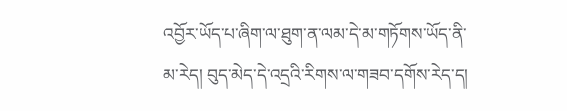འབྱོར་ཡོད་པ་ཞིག་ལ་ཐུག་ན་ལམ་དེ་མ་གཏོགས་ཡོད་ནི་མ་རེད། བུད་མེད་དེ་འདྲའི་རིགས་ལ་གཟབ་དགོས་རེད་ད།